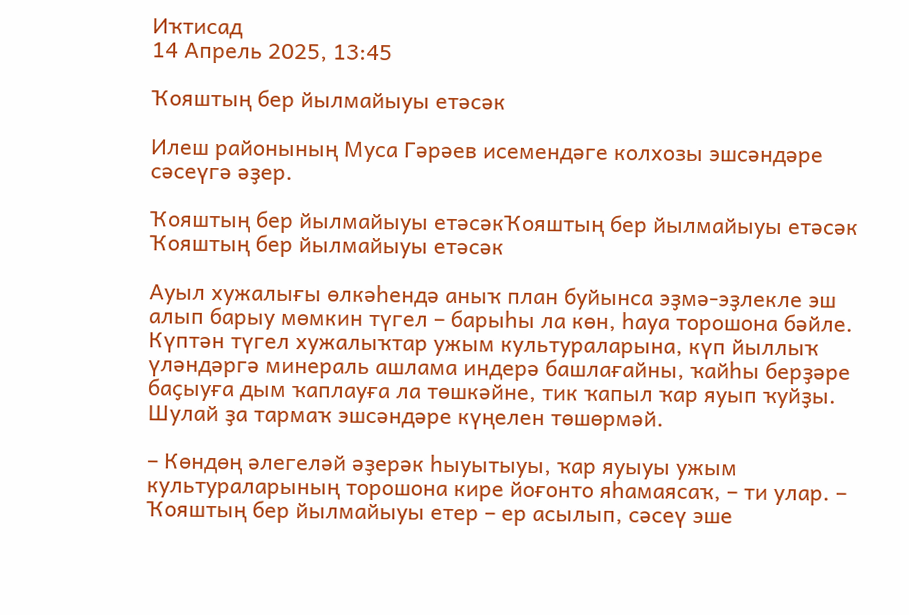Иҡтисад
14 Апрель 2025, 13:45

Ҡояштың бер йылмайыуы етәсәк

Илеш районының Муса Гәрәев исемендәге колхозы эшсәндәре сәсеүгә әҙер.

Ҡояштың бер йылмайыуы етәсәкҠояштың бер йылмайыуы етәсәк
Ҡояштың бер йылмайыуы етәсәк

Ауыл хужалығы өлкәһендә аныҡ план буйынса эҙмә-эҙлекле эш алып барыу мөмкин түгел – барыһы ла көн, һауа торошона бәйле. Күптән түгел хужалыҡтар ужым культураларына, күп йыллыҡ үләндәргә минераль ашлама индерә башлағайны, ҡайһы берҙәре баҫыуға дым ҡаплауға ла төшкәйне, тик ҡапыл ҡар яуып ҡуйҙы. Шулай ҙа тармаҡ эшсәндәре күңелен төшөрмәй.

– Көндөң әлегеләй әҙерәк һыуытыуы, ҡар яуыуы ужым культураларының торошона кире йоғонто яһамаясаҡ, – ти улар. – Ҡояштың бер йылмайыуы етер – ер асылып, сәсеү эше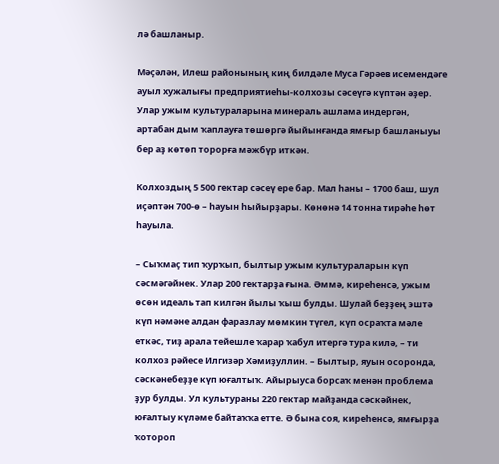лә башланыр.

Мәҫәлән, Илеш районының киң билдәле Муса Гәрәев исемендәге ауыл хужалығы предприятиеһы-колхозы сәсеүгә күптән әҙер. Улар ужым культураларына минераль ашлама индергән, артабан дым ҡаплауға төшөргә йыйынғанда ямғыр башланыуы бер аҙ көтөп торорға мәжбүр иткән.

Колхоздың 5 500 гектар сәсеү ере бар. Мал һаны – 1700 баш, шул иҫәптән 700-ө – һауын һыйырҙары. Көнөнә 14 тонна тирәһе һөт һауыла.

– Сыҡмаҫ тип ҡурҡып, былтыр ужым культураларын күп сәсмәгәйнек. Улар 200 гектарҙа ғына. Әммә, киреһенсә, ужым өсөн идеаль тап килгән йылы ҡыш булды. Шулай беҙҙең эштә күп нәмәне алдан фаразлау мөмкин түгел, күп осраҡта мәле еткәс, тиҙ арала тейешле ҡарар ҡабул итергә тура килә, – ти колхоз рәйесе Илгизәр Хәмиҙуллин. – Былтыр, яуын осоронда, сәскәнебеҙҙе күп юғалтыҡ. Айырыуса борсаҡ менән проблема ҙур булды. Ул культураны 220 гектар майҙанда сәскәйнек, юғалтыу күләме байтаҡҡа етте. Ә бына соя, киреһенсә, ямғырҙа ҡотороп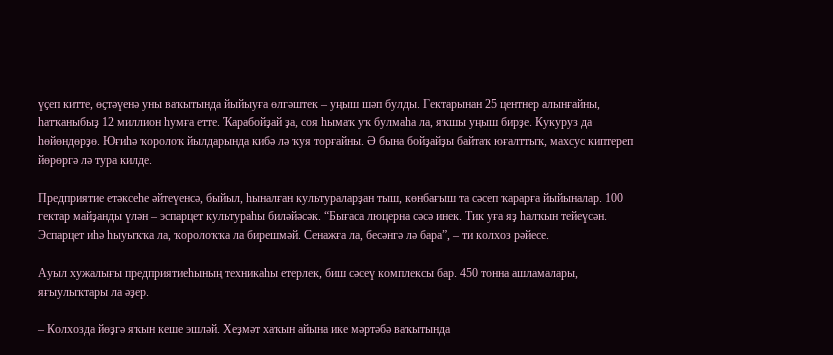үҫеп китте, өҫтәүенә уны ваҡытында йыйыуға өлгәштек – уңыш шәп булды. Гектарынан 25 центнер алынғайны, һатҡаныбыҙ 12 миллион һумға етте. Ҡарабойҙай ҙа, соя һымаҡ уҡ булмаһа ла, яҡшы уңыш бирҙе. Кукуруз да һөйөндөрҙө. Юғиһә ҡоролоҡ йылдарында кибә лә ҡуя торғайны. Ә бына бойҙайҙы байтаҡ юғалттыҡ, махсус киптереп йөрөргә лә тура килде.

Предприятие етәксеһе әйтеүенсә, быйыл, һыналған культураларҙан тыш, көнбағыш та сәсеп ҡарарға йыйыналар. 100 гектар майҙанды үлән – эспарцет культураһы биләйәсәк. “Бығаса люцерна сәсә инек. Тик уға яҙ һалҡын тейеүсән. Эспарцет иһә һыуыҡҡа ла, ҡоролоҡҡа ла бирешмәй. Сенажға ла, бесәнгә лә бара”, – ти колхоз рәйесе.

Ауыл хужалығы предприятиеһының техникаһы етерлек, биш сәсеү комплексы бар. 450 тонна ашламалары, яғыулыҡтары ла әҙер.

– Колхозда йөҙгә яҡын кеше эшләй. Хеҙмәт хаҡын айына ике мәртәбә ваҡытында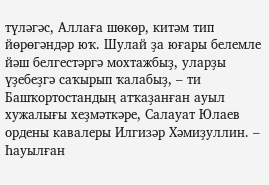түләгәс, Аллаға шөкөр, китәм тип йөрөгәндәр юҡ. Шулай ҙа юғары белемле йәш белгестәргә мохтажбыҙ, уларҙы үҙебеҙгә саҡырып ҡалабыҙ, – ти Башҡортостандың атҡаҙанған ауыл хужалығы хеҙмәткәре, Салауат Юлаев ордены кавалеры Илгизәр Хәмиҙуллин. – Һауылған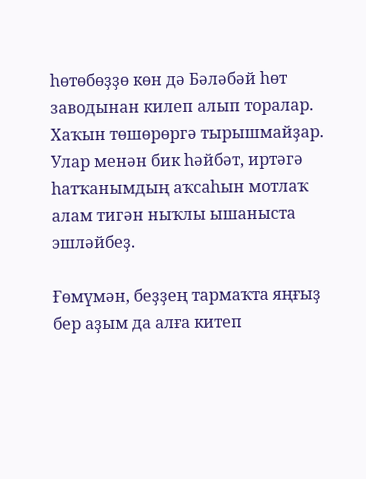һөтөбөҙҙө көн дә Бәләбәй һөт заводынан килеп алып торалар. Хаҡын төшөрөргә тырышмайҙар. Улар менән бик һәйбәт, иртәгә һатҡанымдың аҡсаһын мотлаҡ алам тигән ныҡлы ышаныста эшләйбеҙ.

Ғөмүмән, беҙҙең тармаҡта яңғыҙ бер аҙым да алға китеп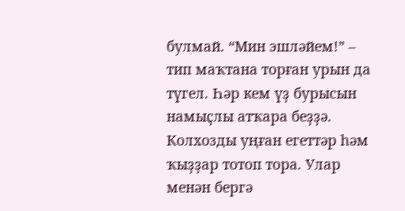булмай. “Мин эшләйем!” – тип маҡтана торған урын да түгел. Һәр кем үҙ бурысын намыҫлы атҡара беҙҙә. Колхозды уңған егеттәр һәм ҡыҙҙар тотоп тора. Улар менән бергә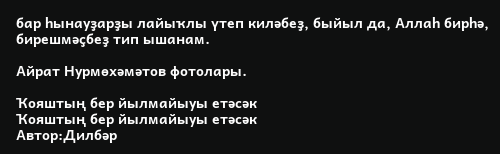бар һынауҙарҙы лайыҡлы үтеп киләбеҙ, быйыл да, Аллаһ бирһә, бирешмәҫбеҙ тип ышанам.

Айрат Нурмөхәмәтов фотолары.

Ҡояштың бер йылмайыуы етәсәк
Ҡояштың бер йылмайыуы етәсәк
Автор:Дилбәр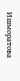Ишморатова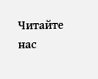Читайте нас